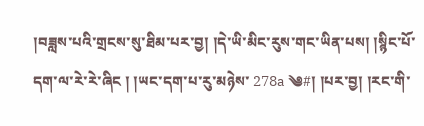།བཟླས་པའི་གྲངས་སུ་ཐིམ་པར་བྱ། །དེ་ཡི་མིང་རུས་གང་ཡིན་པས། །སྙིང་པོ་དག་ལ་རེ་རེ་ཞིང ། །ཡང་དག་པ་རུ་མཉེས་ 278a ༄#། །པར་བྱ། །རང་གི་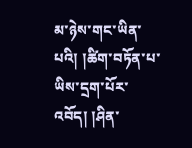མ་ཉེས་གང་ཡིན་པའི། །ཚིག་བཏོན་པ་ཡིས་དྲག་པོར་འབོད། །ཤིན་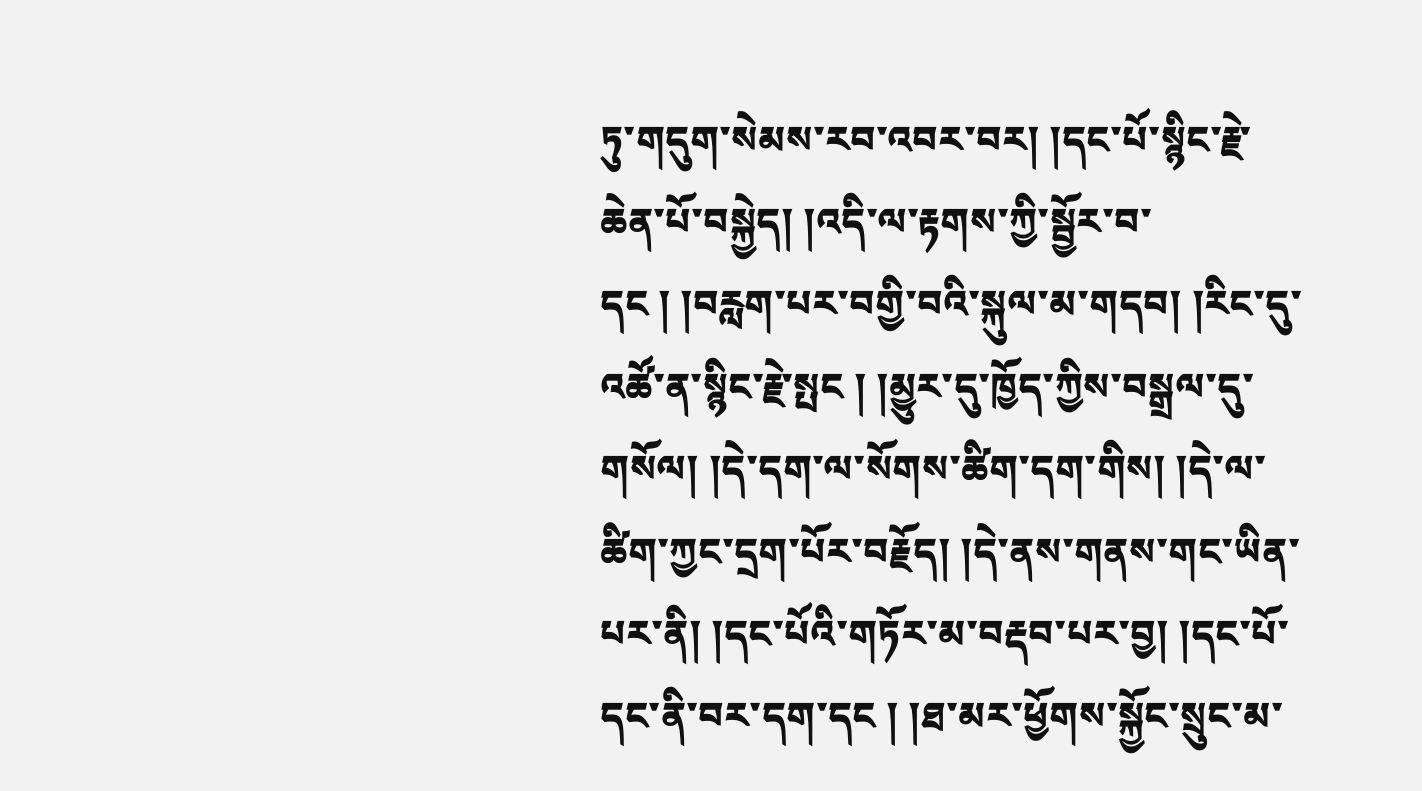ཏུ་གདུག་སེམས་རབ་འབར་བར། །དང་པོ་སྙིང་རྗེ་ཆེན་པོ་བསྐྱེད། །འདི་ལ་རྟགས་ཀྱི་སྦྱོར་བ་དང ། །བརླག་པར་བགྱི་བའི་སྐུལ་མ་གདབ། །རིང་དུ་འཚོ་ན་སྙིང་རྗེ་སྤང ། །མྱུར་དུ་ཁྱོད་ཀྱིས་བསྒྲལ་དུ་གསོལ། །དེ་དག་ལ་སོགས་ཚིག་དག་གིས། །དེ་ལ་ཚིག་ཀྱང་དྲག་པོར་བརྗོད། །དེ་ནས་གནས་གང་ཡིན་པར་ནི། །དང་པོའི་གཏོར་མ་བརྡབ་པར་བྱ། །དང་པོ་དང་ནི་བར་དག་དང ། །ཐ་མར་ཕྱོགས་སྐྱོང་སྲུང་མ་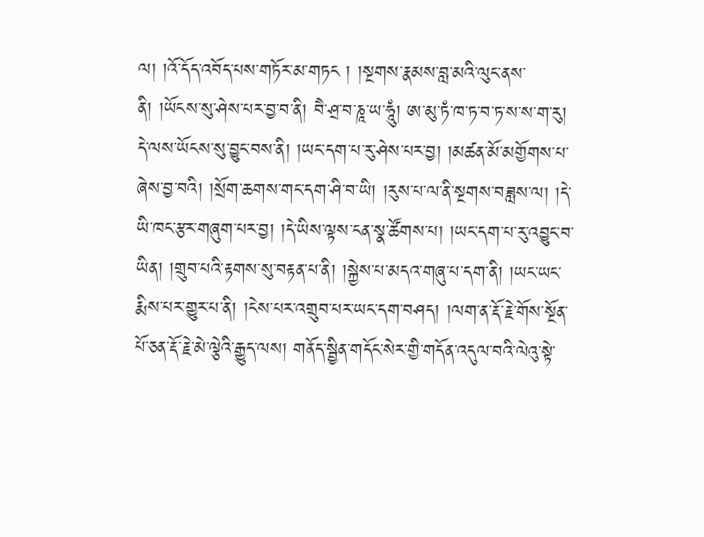ལ། །འོ་དོད་འབོད་པས་གཏོར་མ་གཏང ། །སྔགས་རྣམས་བླ་མའི་ལུང་ནས་ནི། །ཡོངས་སུ་ཤེས་པར་བྱ་བ་ནི། བཻ་ཤྲ་བ་ཎཱ་ཡ་ཧཱུཾ། ཨ་མུ་ཏཾ་ཁ་ཏ་བ་ཏ་ས་ས་ག་རུ། དེ་ལས་ཡོངས་སུ་བྱུང་བས་ནི། །ཡང་དག་པ་རུ་ཤེས་པར་བྱ། །མཚན་མོ་མགྱོགས་པ་ཞེས་བྱ་བའི། །སྲོག་ཆགས་གང་དག་ཤི་བ་ཡི། །རུས་པ་ལ་ནི་སྔགས་བཟླས་ལ། །དེ་ཡི་ཁང་རྩར་གཞུག་པར་བྱ། །དེ་ཡིས་ལྟས་ངན་སྣ་ཚོགས་པ། །ཡང་དག་པ་རུ་འབྱུང་བ་ཡིན། །གྲུབ་པའི་རྟགས་སུ་བརྟན་པ་ནི། །སྐྱེས་པ་མདའ་གཞུ་པ་དག་ནི། །ཡང་ཡང་རྨིས་པར་གྱུར་པ་ནི། །ངེས་པར་འགྲུབ་པར་ཡང་དག་བཤད། །ལག་ན་རྡོ་རྗེ་གོས་སྔོན་པོ་ཅན་རྡོ་རྗེ་མེ་ལྕེའི་རྒྱུད་ལས། གནོད་སྦྱིན་གདོང་སེར་གྱི་གདོན་འདུལ་བའི་ལེའུ་སྟེ་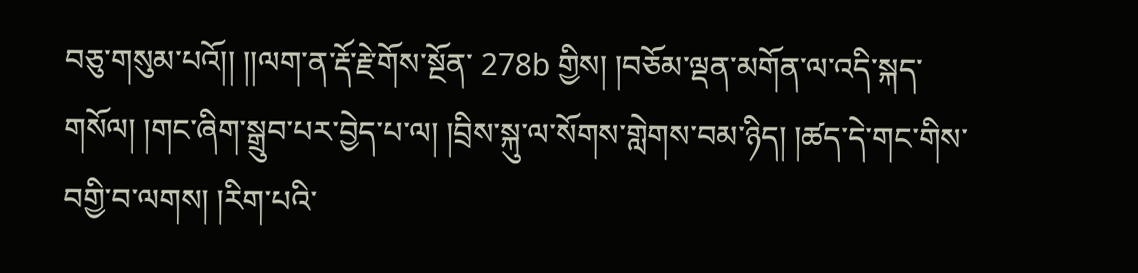བཅུ་གསུམ་པའོ།། །།ལག་ན་རྡོ་རྗེ་གོས་སྔོན་ 278b གྱིས། །བཅོམ་ལྡན་མགོན་ལ་འདི་སྐད་གསོལ། །གང་ཞིག་སྒྲུབ་པར་བྱེད་པ་ལ། །བྲིས་སྐུ་ལ་སོགས་གླེགས་བམ་ཉིད། །ཚད་དེ་གང་གིས་བགྱི་བ་ལགས། །རིག་པའི་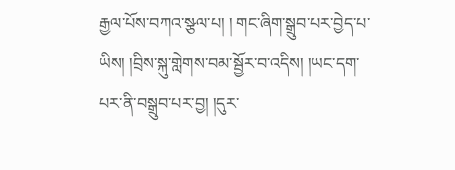རྒྱལ་པོས་བཀའ་སྩལ་པ། ། གང་ཞིག་སྒྲུབ་པར་བྱེད་པ་ཡིས། །བྲིས་སྐུ་གླེགས་བམ་སྦྱོར་བ་འདིས། །ཡང་དག་པར་ནི་བསྒྲུབ་པར་བྱ། །དུར་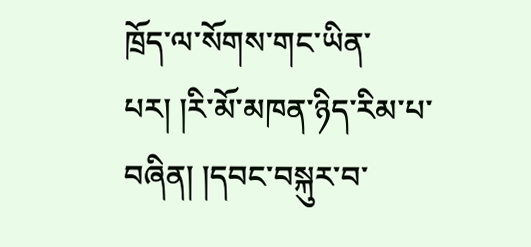ཁྲོད་ལ་སོགས་གང་ཡིན་པར། །རི་མོ་མཁན་ཉིད་རིམ་པ་བཞིན། །དབང་བསྐུར་བ་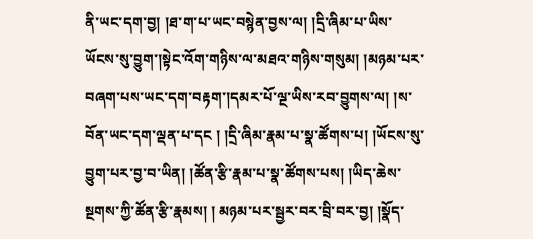ནི་ཡང་དག་བྱ། །ཐ་ག་པ་ཡང་བསྙེན་བྱས་ལ། །དྲི་ཞིམ་པ་ཡིས་ཡོངས་སུ་བྱུག་།སྟེང་འོག་གཉིས་ལ་མཐའ་གཉིས་གསུམ། །མཉམ་པར་བཞག་པས་ཡང་དག་བརྟག་།དམར་པོ་ལྔ་ཡིས་རབ་བྱུགས་ལ། །ས་བོན་ཡང་དག་ལྡན་པ་དང ། །དྲི་ཞིམ་རྣམ་པ་སྣ་ཚོགས་པ། །ཡོངས་སུ་བྱུག་པར་བྱ་བ་ཡིན། །ཚོན་རྩི་རྣམ་པ་སྣ་ཚོགས་པས། །ཡིད་ཆེས་སྔགས་ཀྱི་ཚོན་རྩི་རྣམས། ། མཉམ་པར་སྦྱར་བར་བྲི་བར་བྱ། །སྣོད་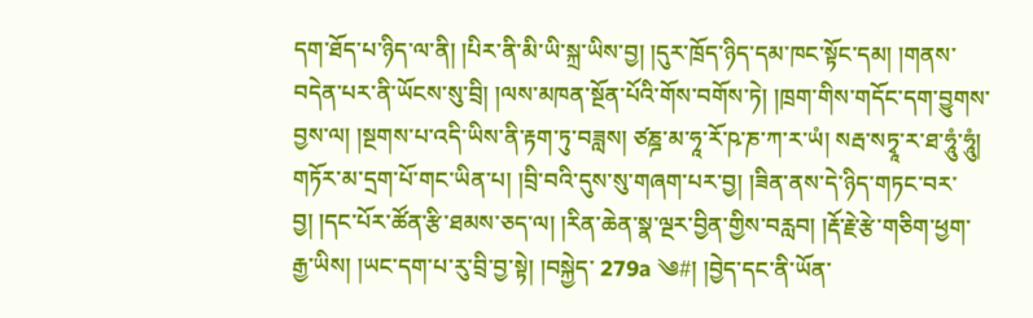དག་ཐོད་པ་ཉིད་ལ་ནི། །པིར་ནི་མི་ཡི་སྐྲ་ཡིས་བྱ། །དུར་ཁྲོད་ཉིད་དམ་ཁང་སྟོང་དམ། །གནས་བདེན་པར་ནི་ཡོངས་སུ་བྲི། །ལས་མཁན་སྔོན་པོའི་གོས་བགོས་ཏེ། །ཁྲག་གིས་གདོང་དག་བྱུགས་བྱས་ལ། །སྔགས་པ་འདི་ཡིས་ནི་རྟག་ཏུ་བཟླས། ཙཎྜ་མ་ཧཱ་རོ་ཥ་ཎ་ཀ་ར་ཡཾ། སརྦ་སཏྭཱ་ར་ཐ་ཧཱུཾ་ཧཱུཾ། གཏོར་མ་དྲག་པོ་གང་ཡིན་པ། །བྲི་བའི་དུས་སུ་གཞག་པར་བྱ། །ཟིན་ནས་དེ་ཉིད་གཏང་བར་བྱ། །དང་པོར་ཚོན་རྩི་ཐམས་ཅད་ལ། །རིན་ཆེན་སྣ་ལྔར་བྱིན་གྱིས་བརླབ། །རྡོ་རྗེ་རྩེ་གཅིག་ཕྱག་རྒྱ་ཡིས། །ཡང་དག་པ་རུ་བྲི་བྱ་སྟེ། །བསྐྱེད་ 279a ༄#། །བྱེད་དང་ནི་ཡོན་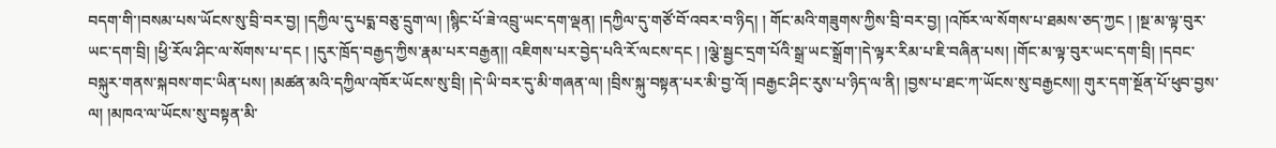བདག་གི་།བསམ་པས་ཡོངས་སུ་བྲི་བར་བྱ། །དཀྱིལ་དུ་པདྨ་བཅུ་དྲུག་ལ། །སྙིང་པོ་ཟེ་འབྲུ་ཡང་དག་ལྡན། །དཀྱིལ་དུ་གཙོ་བོ་འབར་བ་ཉིད། ། གོང་མའི་གཟུགས་ཀྱིས་བྲི་བར་བྱ། །འཁོར་ལ་སོགས་པ་ཐམས་ཅད་ཀྱང ། །སྔ་མ་ལྟ་བུར་ཡང་དག་བྲི། །ཕྱི་རོལ་ཤིང་ལ་སོགས་པ་དང ། །དུར་ཁྲོད་བརྒྱད་ཀྱིས་རྣམ་པར་བརྒྱན།། འཇིགས་པར་བྱེད་པའི་རོ་ལངས་དང ། །ལྕེ་སྦྱང་དྲག་པོའི་སྒྲ་ཡང་སྒྲོག་།དེ་ལྟར་རིམ་པ་ཇི་བཞིན་པས། །གོང་མ་ལྟ་བུར་ཡང་དག་བྲི། །དབང་བསྐུར་གནས་སྐབས་གང་ཡིན་པས། །མཚན་མའི་དཀྱིལ་འཁོར་ཡོངས་སུ་བྲི། །དེ་ཡི་བར་དུ་མི་གཞན་ལ། །བྲིས་སྐུ་བསྟན་པར་མི་བྱ་འོ། །བརྒྱང་ཤིང་རུས་པ་ཉིད་ལ་ནི། །བྱས་པ་ཐང་ཀ་ཡོངས་སུ་བརྒྱངས།། གུར་དག་སྔོན་པོ་ཕུབ་བྱས་ལ། །མཁའ་ལ་ཡོངས་སུ་བསྟན་མི་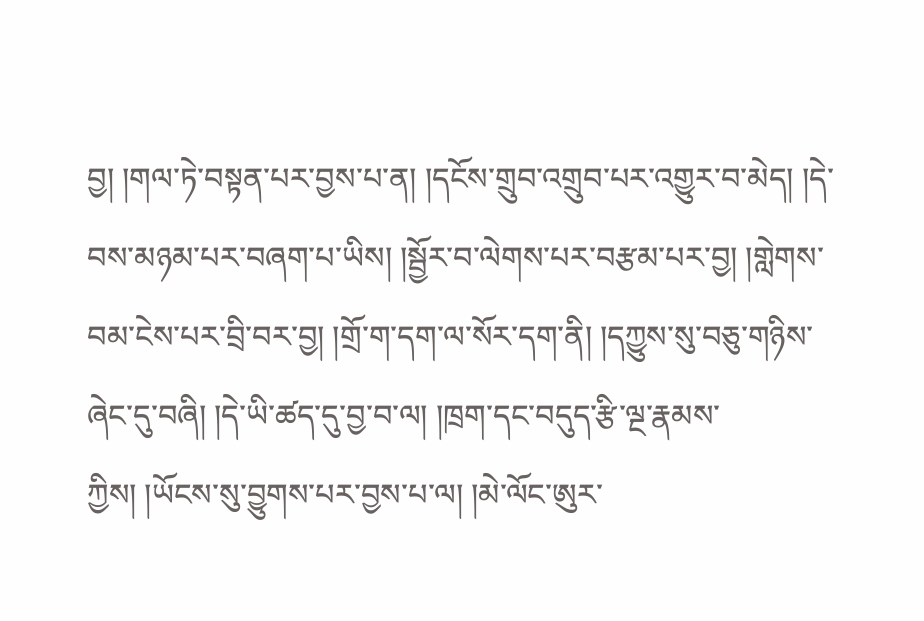བྱ། །གལ་ཏེ་བསྟན་པར་བྱས་པ་ན། །དངོས་གྲུབ་འགྲུབ་པར་འགྱུར་བ་མེད། །དེ་བས་མཉམ་པར་བཞག་པ་ཡིས། །སྦྱོར་བ་ལེགས་པར་བརྩམ་པར་བྱ། །གླེགས་བམ་ངེས་པར་བྲི་བར་བྱ། །གྲོ་ག་དག་ལ་སོར་དག་ནི། །དཀྱུས་སུ་བཅུ་གཉིས་ཞེང་དུ་བཞི། །དེ་ཡི་ཚད་དུ་བྱ་བ་ལ། །ཁྲག་དང་བདུད་རྩི་ལྔ་རྣམས་ཀྱིས། །ཡོངས་སུ་བྱུགས་པར་བྱས་པ་ལ། །མེ་ལོང་ཨུར་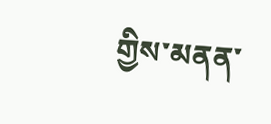གྱིས་མནན་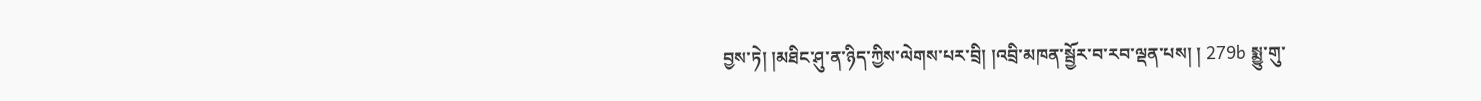བྱས་ཏེ། །མཐིང་ཤུ་ན་ཉིད་ཀྱིས་ལེགས་པར་བྲི། །འབྲི་མཁན་སྦྱོར་བ་རབ་ལྡན་པས། ། 279b སྨྱུ་གུ་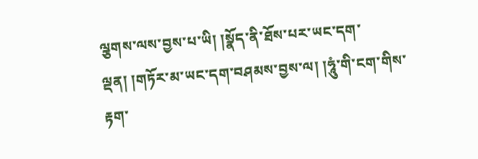ལྕགས་ལས་བྱས་པ་ཡི། །སྣོད་ནི་ཐོས་པར་ཡང་དག་ལྡན། །གཏོར་མ་ཡང་དག་བཤམས་བྱས་ལ། །ཧཱུཾ་གི་ངག་གིས་རྟག་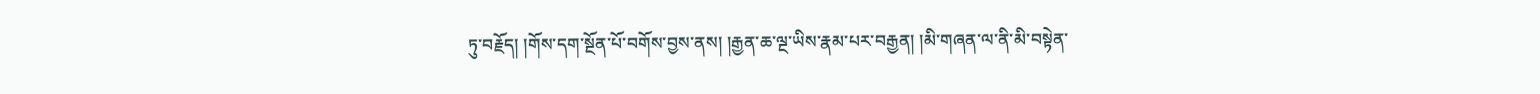ཏུ་བརྗོད། །གོས་དག་སྔོན་པོ་བགོས་བྱས་ནས། །རྒྱན་ཆ་ལྔ་ཡིས་རྣམ་པར་བརྒྱན། །མི་གཞན་ལ་ནི་མི་བསྟེན་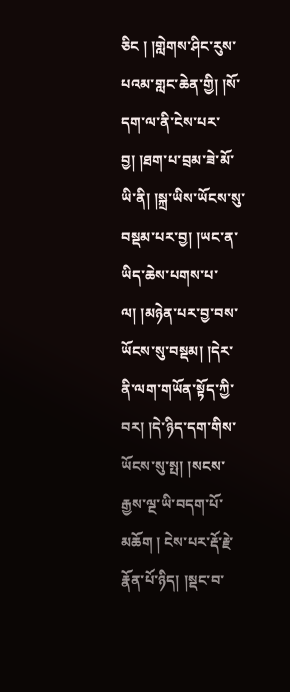ཅིང ། །གླེགས་ཤིང་རུས་པའམ་གླང་ཆེན་གྱི། །སོ་དག་ལ་ནི་ངེས་པར་བྱ། །ཐག་པ་བྲམ་ཟེ་མོ་ཡི་ནི། །སྐྲ་ཡིས་ཡོངས་སུ་བསྡམ་པར་བྱ། །ཡང་ན་ཡིད་ཆེས་པགས་པ་ལ། །མཉེན་པར་བྱ་བས་ཡོངས་སུ་བསྡམ། །དེར་ནི་ལག་གཡོན་སྟོད་ཀྱི་བར། །དེ་ཉིད་དག་གིས་ཡོངས་སུ་སྤ། །སངས་རྒྱས་ལྔ་ཡི་བདག་པོ་མཆོག ། ངེས་པར་རྡོ་རྗེ་རྣོན་པོ་ཉིད། །སྡང་བ་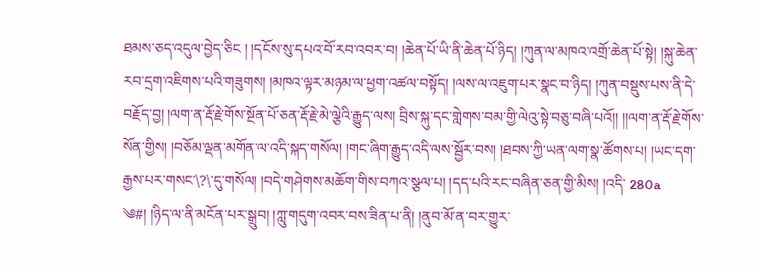ཐམས་ཅད་འདུལ་བྱེད་ཅིང ། །དངོས་སུ་དཔའ་བོ་རབ་འབར་བ། །ཆེན་པོ་ཡི་ནི་ཆེན་པོ་ཉིད། །ཀུན་ལ་མཁའ་འགྲོ་ཆེན་པོ་སྟེ། །སྐུ་ཆེན་རབ་དྲག་འཇིགས་པའི་གཟུགས། །མཁའ་ལྟར་མཉམ་ལ་ཕྱག་འཚལ་བསྟོད། །ལས་ལ་འཇུག་པར་སྣང་བ་ཉིད། །ཀུན་བསྡུས་པས་ནི་དེ་བརྗོད་བྱ། །ལག་ན་རྡོ་རྗེ་གོས་སྔོན་པོ་ཅན་རྡོ་རྗེ་མེ་ལྕེའི་རྒྱུད་ལས། བྲིས་སྐུ་དང་གླེགས་བམ་གྱི་ལེའུ་སྟེ་བཅུ་བཞི་པའོ།། །།ལག་ན་རྡོ་རྗེ་གོས་སོན་གྱིས། །བཅོམ་ལྡན་མགོན་ལ་འདི་སྐད་གསོལ། །གང་ཞིག་རྒྱུད་འདི་ལས་སྦྱོར་བས། །ཐབས་ཀྱི་ཡན་ལག་སྣ་ཚོགས་པ། །ཡང་དག་རྒྱས་པར་གསང་\?\་དུ་གསོལ། །བདེ་གཤེགས་མཆོག་གིས་བཀའ་སྩལ་པ། །དད་པའི་རང་བཞིན་ཅན་གྱི་མིས། །འདི་ 280a ༄#། །ཉིད་ལ་ནི་མངོན་པར་སྒྲུབ། །ཀླུ་གདུག་འབར་བས་ཟིན་པ་ནི། །ནུབ་མོ་ན་བར་གྱུར་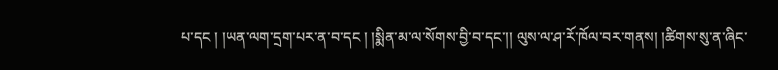པ་དང ། །ཡན་ལག་དྲག་པར་ན་བ་དང ། །སྨིན་མ་ལ་སོགས་བྱི་བ་དང་།། ལུས་ལ་ཤ་རོ་ཁོལ་བར་གནས། །ཚིགས་སུ་ན་ཞིང་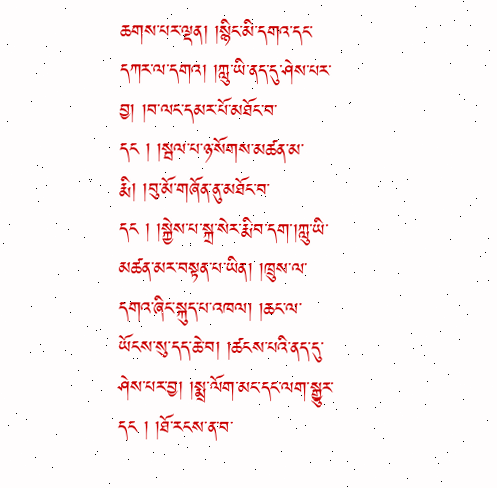ཆགས་པར་ལྡན། །སྙིང་མི་དགའ་དང་དཀར་ལ་དགའ། །ཀླུ་ཡི་ནད་དུ་ཤེས་པར་བྱ། །བ་ལང་དམར་པོ་མཐོང་བ་དང ། །སྦལ་པ་ཉ་སོགས་མཚན་མ་རྨི། །བུ་མོ་གཞོན་ནུ་མཐོང་བ་དང ། །སྐྱེས་པ་སྐྲ་སེར་རྨི་བ་དག་།ཀླུ་ཡི་མཚན་མར་བསྟན་པ་ཡིན། །ཁྲུས་ལ་དགའ་ཞིང་སྐུད་པ་འཁལ། །ཆང་ལ་ཡོངས་སུ་དད་ཆེ་བ། །ཚངས་པའི་ནད་དུ་ཤེས་པར་བྱ། །སྨྲ་ལོག་མང་དང་ལག་སྒྱུར་དང ། །ཐོ་རངས་ན་བ་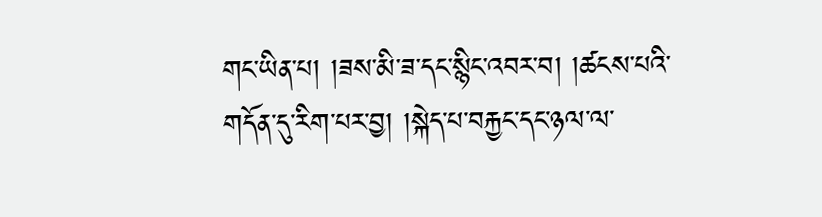གང་ཡིན་པ། །ཟས་མི་ཟ་དང་སྙིང་འབར་བ། །ཚངས་པའི་གདོན་དུ་རིག་པར་བྱ། །སྐེད་པ་བརྐྱང་དང་ཉལ་ལ་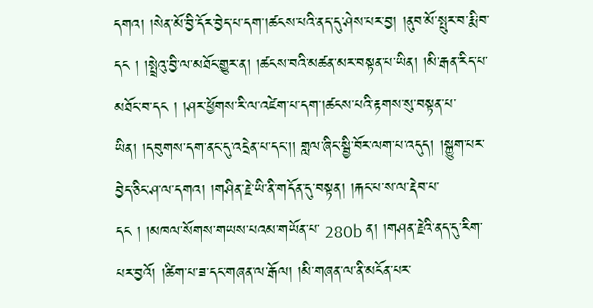དགའ། །སེན་མོ་བྱི་དོར་བྱེད་པ་དག་།ཚངས་པའི་ནད་དུ་ཤེས་པར་བྱ། །ནུབ་མོ་སྤུར་བ་རྨི་བ་དང ། །སྤྲེའུ་བྱི་ལ་མཐོང་གྱུར་ན། །ཚངས་བའི་མཚན་མར་བསྟན་པ་ཡིན། །མི་རྒན་རིད་པ་མཐོང་བ་དང ། །ཤར་ཕྱོགས་རི་ལ་འཛེག་པ་དག་།ཚངས་པའི་རྟགས་སུ་བསྟན་པ་ཡིན། །དབུགས་དག་ནང་དུ་འདྲེན་པ་དང་།། གླལ་ཞིང་སྦྱི་བོར་ལག་པ་འདུད། །སྐྱུག་པར་བྱེད་ཅིང་ཤ་ལ་དགའ། །གཤིན་རྗེ་ཡི་ནི་གདོན་དུ་བསྟན། །རྐང་པ་ས་ལ་རྡེབ་པ་དང ། །མཁལ་སོགས་གཡས་པའམ་གཡོན་པ་ 280b ན། །གཤན་རྗེའི་ནད་དུ་རིག་པར་བྱའོ། །ཚིག་པ་ཟ་དང་གཞན་ལ་རྒོལ། །མི་གཞན་ལ་ནི་མངོན་པར་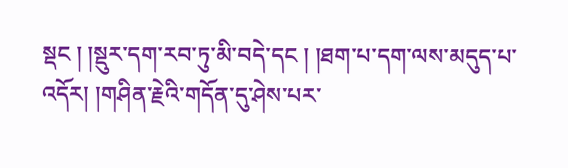སྡང ། །སྡུར་དག་རབ་ཏུ་མི་བདེ་དང ། །ཐག་པ་དག་ལས་མདུད་པ་འདོར། །གཤིན་རྗེའི་གདོན་དུ་ཤེས་པར་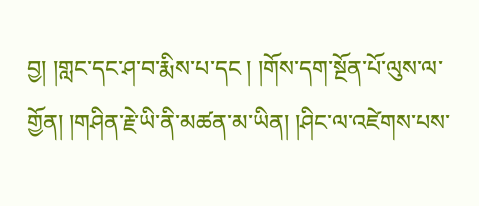བྱ། །གླང་དང་ཤ་བ་རྨིས་པ་དང ། །གོས་དག་སྔོན་པོ་ལུས་ལ་གྱོན། །གཤིན་རྗེ་ཡི་ནི་མཚན་མ་ཡིན། །ཤིང་ལ་འཛེགས་པས་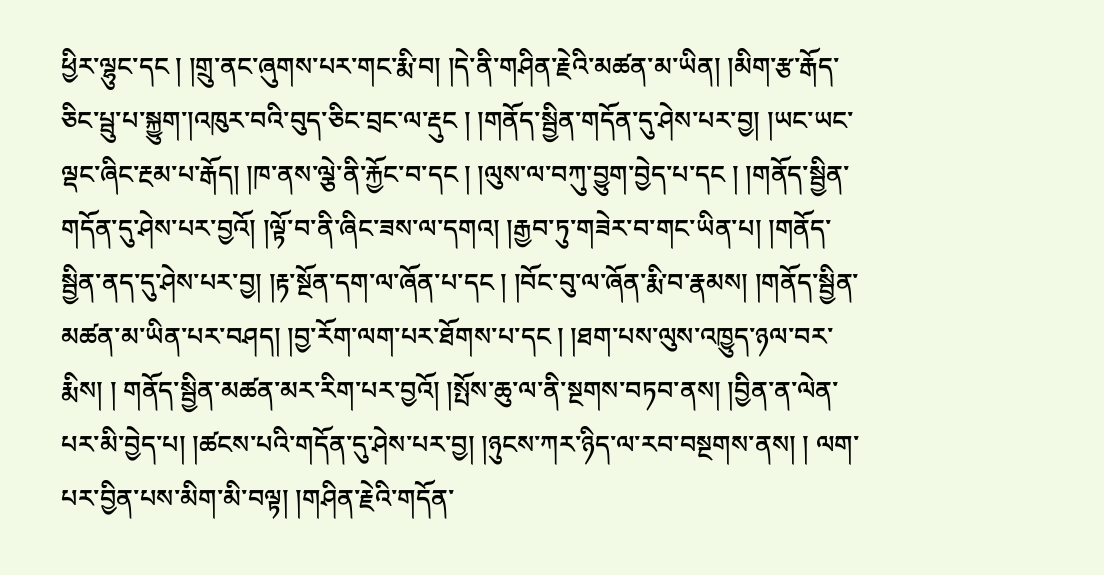ཕྱིར་ལྷུང་དང ། །གྲུ་ནང་ཞུགས་པར་གང་རྨི་བ། །དེ་ནི་གཤིན་རྗེའི་མཚན་མ་ཡིན། །མིག་རྩ་རྒོད་ཅིང་པྦུ་པ་སྐྱུག་།འཁུར་བའི་བུད་ཅིང་བྲང་ལ་རྡུང ། །གནོད་སྦྱིན་གདོན་དུ་ཤེས་པར་བྱ། །ཡང་ཡང་ལྡང་ཞིང་རྔམ་པ་རྒོད། །ཁ་ནས་ལྕེ་ནི་རྐྱོང་བ་དང ། །ལུས་ལ་བཀུ་བྱུག་བྱེད་པ་དང ། །གནོད་སྦྱིན་གདོན་དུ་ཤེས་པར་བྱའོ། །ལྟོ་བ་ནི་ཞིང་ཟས་ལ་དགའ། །རྒྱབ་ཏུ་གཟེར་བ་གང་ཡིན་པ། །གནོད་སྦྱིན་ནད་དུ་ཤེས་པར་བྱ། །རྟ་སྔོན་དག་ལ་ཞོན་པ་དང ། །བོང་བུ་ལ་ཞོན་རྨི་བ་རྣམས། །གནོད་སྦྱིན་མཚན་མ་ཡིན་པར་བཤད། །བྱ་རོག་ལག་པར་ཐོགས་པ་དང ། །ཐག་པས་ལུས་འཁྱུད་ཉལ་བར་རྨིས། ། གནོད་སྦྱིན་མཚན་མར་རིག་པར་བྱའོ། །སྤོས་ཆུ་ལ་ནི་སྔགས་བཏབ་ནས། །བྱིན་ན་ལེན་པར་མི་བྱེད་པ། །ཚངས་པའི་གདོན་དུ་ཤེས་པར་བྱ། །ཉུངས་ཀར་ཉིད་ལ་རབ་བསྔགས་ནས། ། ལག་པར་བྱིན་པས་མིག་མི་བལྟ། །གཤིན་རྗེའི་གདོན་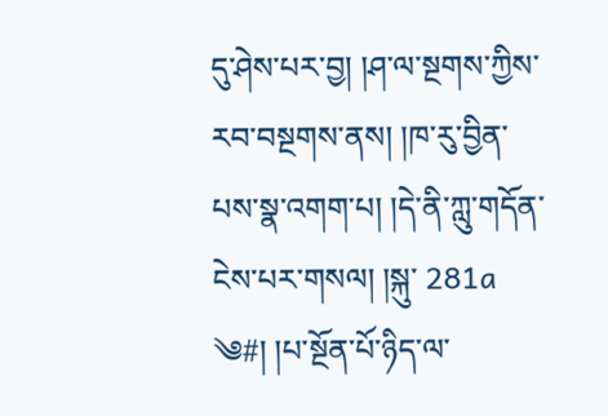དུ་ཤེས་པར་བྱ། །ཤ་ལ་སྔགས་ཀྱིས་རབ་བསྔགས་ནས། །ཁ་རུ་བྱིན་པས་སྣ་འགག་པ། །དེ་ནི་ཀླུ་གདོན་ངེས་པར་གསལ། །སྐུ་ 281a ༄#། །པ་སྔོན་པོ་ཉིད་ལ་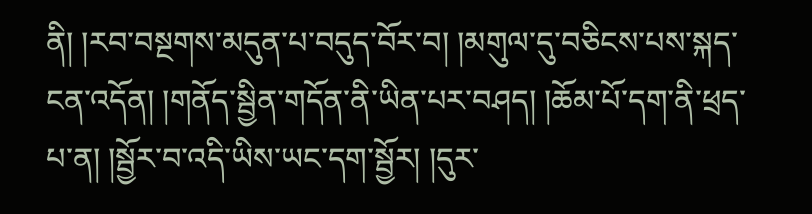ནི། །རབ་བསྔགས་མདུན་པ་བདུད་བོར་བ། །མགུལ་དུ་བཅིངས་པས་སྐད་ངན་འདོན། །གནོད་སྦྱིན་གདོན་ནི་ཡིན་པར་བཤད། །ཆོམ་པོ་དག་ནི་ཕྲད་པ་ན། །སྦྱོར་བ་འདི་ཡིས་ཡང་དག་སྦྱོར། །དུར་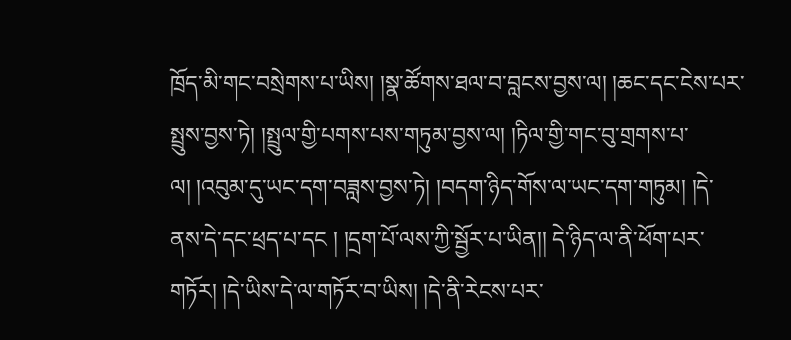ཁྲོད་མི་གང་བསྲེགས་པ་ཡིས། །སྣ་ཚོགས་ཐལ་བ་བླངས་བྱས་ལ། །ཆང་དང་ངེས་པར་སྤྲུས་བྱས་ཏེ། །སྤྲུལ་གྱི་པགས་པས་གཏུམ་བྱས་ལ། །ཏིལ་གྱི་གང་བུ་གྲགས་པ་ལ། །འབུམ་དུ་ཡང་དག་བཟླས་བྱས་ཏེ། །བདག་ཉིད་གོས་ལ་ཡང་དག་གཏུམ། །དེ་ནས་དེ་དང་ཕྲད་པ་དང ། །དྲག་པོ་ལས་ཀྱི་སྦྱོར་པ་ཡིན།། དེ་ཉིད་ལ་ནི་ཕོག་པར་གཏོར། །དེ་ཡིས་དེ་ལ་གཏོར་བ་ཡིས། །དེ་ནི་རེངས་པར་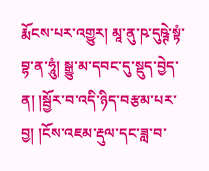རྨོངས་པར་འགྱུར། མཱ་ནུ་ཥ་དུཥྚེ་སྟཾ་བྷ་ན་ཧཱུཾ། སྒྱུ་མ་དབང་དུ་སྡུད་བྱེད་ན། །སྦྱོར་བ་འདི་ཉིད་བརྩམ་པར་བྱ། །ངོས་འཇམ་རྡུལ་དང་ཟླ་བ་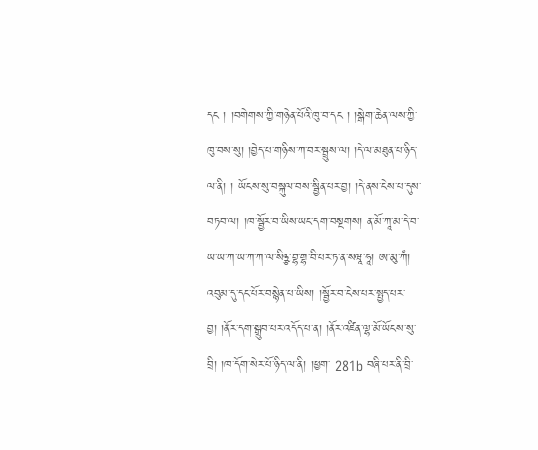དང ། །བགེགས་ཀྱི་གཉེན་པོའི་ཁུ་བ་དང ། །སྒེག་ཆེན་ལས་ཀྱི་ཁུ་བས་སུ། །བྱེད་པ་གཉིས་ཀ་བར་སྦྲུས་ལ། །དེ་ལ་མཐུན་པ་ཉིད་ལ་ནི། ། ཡོངས་སུ་བསྐུལ་བས་སྦྱིན་པར་བྱ། །དེ་ནས་ངེས་པ་དུས་བཏབ་ལ། །ཁ་སྦྱོར་བ་ཡིས་ཡང་དག་བསྔགས། ན་མོ་ཀཱ་མ་དེ་བ་ཡ་ཡ་ཀ་ཡ་ཀ་ཀ་ལ་སིཉྩ་བྷ་གྷ་བི་པར་ཏ་ན་སཝཱ་ཧཱ། ཨ་མུ་ཀཾ། འབུམ་དུ་དང་པོར་བསྙེན་པ་ཡིས། །སྦྱོར་བ་ངེས་པར་སྤྱད་པར་བྱ། །ནོར་དག་སྒྲུབ་པར་འདོད་པ་ན། །ནོར་འཛིན་ལྷ་མོ་ཡོངས་སུ་བྲི། །ཁ་དོག་སེར་པོ་ཉིད་ལ་ནི། །ཕྱག་ 281b བཞི་པར་ནི་བྲི་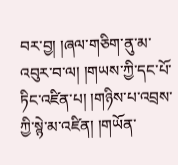བར་བྱ། །ཞལ་གཅིག་ནུ་མ་འབུར་བ་ལ། །གཡས་ཀྱི་དང་པོ་ཏིང་འཛིན་པ། །གཉིས་པ་འབྲས་ཀྱི་སྙེ་མ་འཛིན། །གཡོན་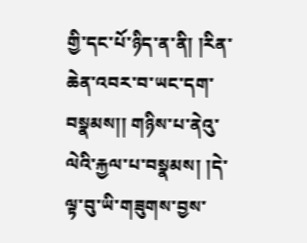གྱི་དང་པོ་ཉིད་ན་ནི། །རིན་ཆེན་འབར་བ་ཡང་དག་བསྣམས།། གཉིས་པ་ནེའུ་ལེའི་རྐྱལ་པ་བསྣམས། །དེ་ལྟ་བུ་ཡི་གཟུགས་བྱས་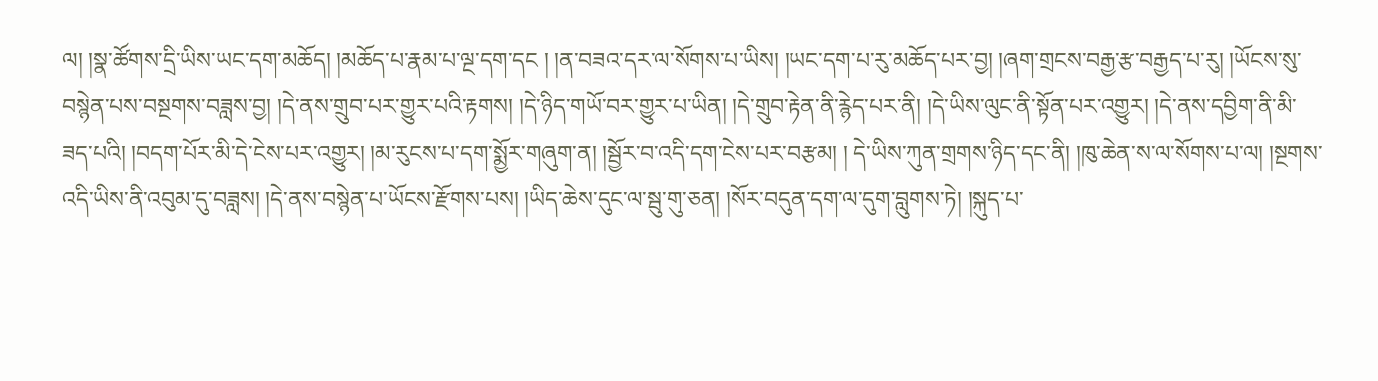ལ། །སྣ་ཚོགས་དྲི་ཡིས་ཡང་དག་མཆོད། །མཆོད་པ་རྣམ་པ་ལྔ་དག་དང ། །ན་བཟའ་དར་ལ་སོགས་པ་ཡིས། །ཡང་དག་པ་རུ་མཆོད་པར་བྱ། །ཞག་གྲངས་བརྒྱ་རྩ་བརྒྱད་པ་རུ། །ཡོངས་སུ་བསྙེན་པས་བསྔགས་བཟླས་བྱ། །དེ་ནས་གྲུབ་པར་གྱུར་པའི་རྟགས། །དེ་ཉིད་གཡོ་བར་གྱུར་པ་ཡིན། །དེ་གྲུབ་རྟེན་ནི་རྙེད་པར་ནི། །དེ་ཡིས་ལུང་ནི་སྟོན་པར་འགྱུར། །དེ་ནས་དབྱིག་ནི་མི་ཟད་པའི། །བདག་པོར་མི་དེ་ངེས་པར་འགྱུར། །མ་རུངས་པ་དག་སྨྱོར་གཞུག་ན། །སྦྱོར་བ་འདི་དག་ངེས་པར་བརྩམ། ། དེ་ཡིས་ཀུན་གྲགས་ཉིད་དང་ནི། །ཁུ་ཆེན་ས་ལ་སོགས་པ་ལ། །སྔགས་འདི་ཡིས་ནི་འབུམ་དུ་བཟླས། །དེ་ནས་བསྙེན་པ་ཡོངས་རྫོགས་པས། །ཡིད་ཆེས་དུང་ལ་སྦུ་གུ་ཅན། །སོར་བདུན་དག་ལ་དུག་བླུགས་ཏེ། །སྐུད་པ་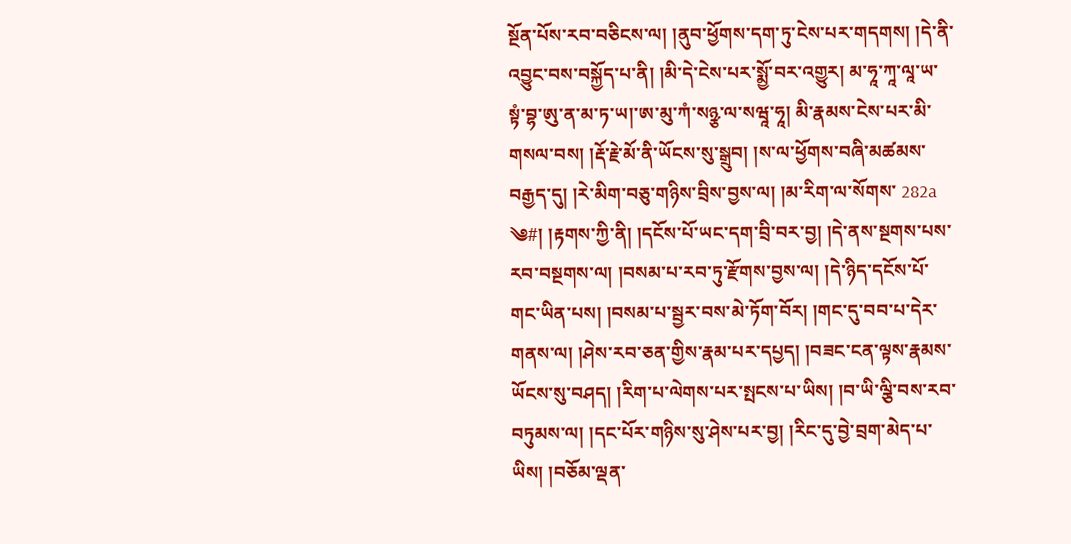སྔོན་པོས་རབ་བཅིངས་ལ། །ནུབ་ཕྱོགས་དག་ཏུ་ངེས་པར་གདགས། །དེ་ནི་འབྱུང་བས་བསྐྱོད་པ་ནི། །མི་དེ་ངེས་པར་སྨྱོ་བར་འགྱུར། མ་ཧཱ་ཀཱ་ལཱ་ཡ་སྟཾ་བྷ་ཨུ་ན་མ་ཏ་ཡ།་ཨ་མུ་ཀཾ་སཉྩ་ལ་སཝཱ་ཧཱ། མི་རྣམས་ངེས་པར་མི་གསལ་བས། །རྡོ་རྗེ་མོ་ནི་ཡོངས་སུ་སྒྲུབ། །ས་ལ་ཕྱོགས་བཞི་མཚམས་བརྒྱད་དུ། །རེ་མིག་བཅུ་གཉིས་བྲིས་བྱས་ལ། །མ་རིག་ལ་སོགས་ 282a ༄#། །རྟགས་ཀྱི་ནི། །དངོས་པོ་ཡང་དག་བྲི་བར་བྱ། །དེ་ནས་སྔགས་པས་རབ་བསྔགས་ལ། །བསམ་པ་རབ་ཏུ་རྫོགས་བྱས་ལ། །དེ་ཉིད་དངོས་པོ་གང་ཡིན་པས། །བསམ་པ་སྦྱར་བས་མེ་ཏོག་བོར། །གང་དུ་བབ་པ་དེར་གནས་ལ། །ཤེས་རབ་ཅན་གྱིས་རྣམ་པར་དཔྱད། །བཟང་ངན་ལྟས་རྣམས་ཡོངས་སུ་བཤད། །རིག་པ་ལེགས་པར་སྤངས་པ་ཡིས། །བ་ཡི་ལྕི་བས་རབ་བཏུམས་ལ། །དང་པོར་གཉིས་སུ་ཤེས་པར་བྱ། །རིང་དུ་བྱེ་བྲག་མེད་པ་ཡིས། །བཅོམ་ལྡན་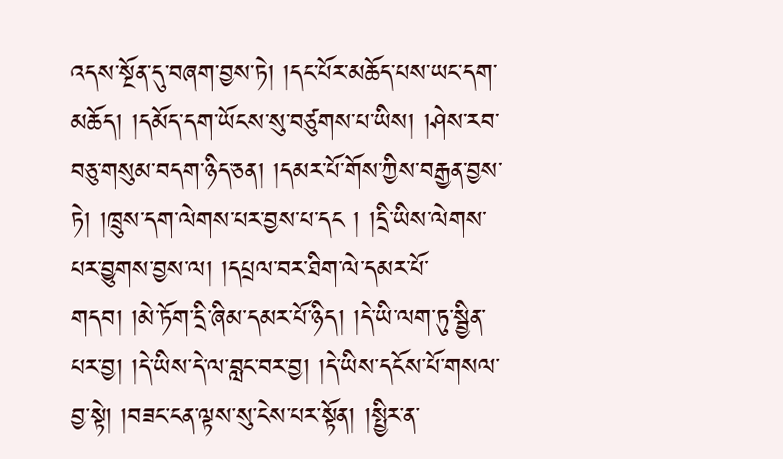འདས་སྔོན་དུ་བཞག་བྱས་ཏེ། །དང་པོར་མཆོད་པས་ཡང་དག་མཆོད། །དམོད་དག་ཡོངས་སུ་བཙུགས་པ་ཡིས། །ཤེས་རབ་བཅུ་གསུམ་བདག་ཉིད་ཅན། །དམར་པོ་གོས་ཀྱིས་བརྒྱན་བྱས་ཏེ། །ཁྲུས་དག་ལེགས་པར་བྱས་པ་དང ། །དྲི་ཡིས་ལེགས་པར་བྱུགས་བྱས་ལ། །དཔྲལ་བར་ཐིག་ལེ་དམར་པོ་གདབ། །མེ་ཏོག་དྲི་ཞིམ་དམར་པོ་ཉིད། །དེ་ཡི་ལག་ཏུ་སྦྱིན་པར་བྱ། །དེ་ཡིས་དེ་ལ་བླང་བར་བྱ། །དེ་ཡིས་དངོས་པོ་གསལ་བྱ་སྟེ། །བཟང་ངན་ལྟས་སུ་ངེས་པར་སྟོན། །སྤྱིར་ན་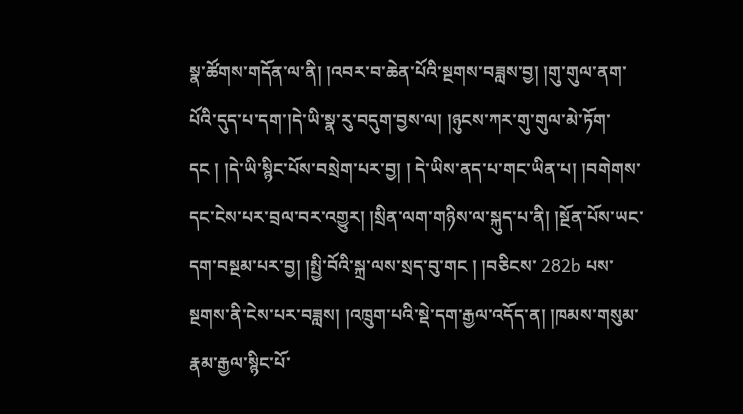སྣ་ཚོགས་གདོན་ལ་ནི། །འབར་བ་ཆེན་པོའི་སྔགས་བཟླས་བྱ། །གུ་གུལ་ནག་པོའི་དུད་པ་དག་།དེ་ཡི་སྣ་རུ་བདུག་བྱས་ལ། །ཉུངས་ཀར་གུ་གུལ་མེ་ཏོག་དང ། །དེ་ཡི་སྙིང་པོས་བསྲེག་པར་བྱ། ། དེ་ཡིས་ནད་པ་གང་ཡིན་པ། །བགེགས་དང་ངེས་པར་བྲལ་བར་འགྱུར། །སྲིན་ལག་གཉིས་ལ་སྐུད་པ་ནི། །སྔོན་པོས་ཡང་དག་བསྔམ་པར་བྱ། །སྤྱི་བོའི་སྐྲ་ལས་སྲད་བུ་གང ། །བཅིངས་ 282b པས་སྔགས་ནི་ངེས་པར་བཟླས། །འཁྲུག་པའི་སྡེ་དག་རྒྱལ་འདོད་ན། །ཁམས་གསུམ་རྣམ་རྒྱལ་སྙིང་པོ་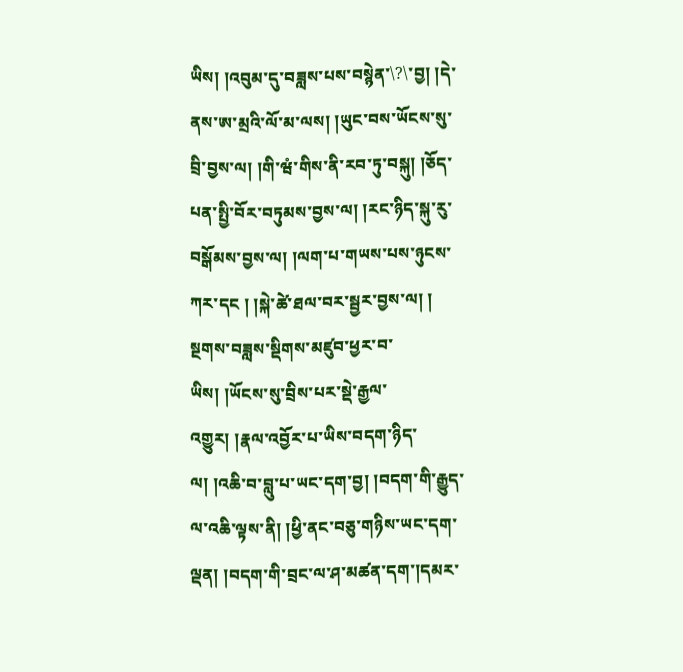ཡིས། །འབུམ་དུ་བཟླས་པས་བསྙེན་\?\་བྱ། །དེ་ནས་ཨ་མྲའི་ལོ་མ་ལས། །ཡུང་བས་ཡོངས་སུ་བྲི་བྱས་ལ། །གི་ཝཾ་གིས་ནི་རབ་ཏུ་བསྐུ། །ཅོད་པན་སྤྱི་བོར་བཏུམས་བྱས་ལ། །རང་ཉིད་སྐུ་རུ་བསྒོམས་བྱས་ལ། །ལག་པ་གཡས་པས་ཉུངས་ཀར་དང ། །སྐེ་ཚེ་ཐལ་བར་སྦྱར་བྱས་ལ། ། སྔགས་བཟླས་སྡིགས་མཛུབ་ཕྱར་བ་ཡིས། །ཡོངས་སུ་བྲིས་པར་སྡེ་རྒྱལ་འགྱུར། །རྣལ་འབྱོར་པ་ཡིས་བདག་ཉིད་ལ། །འཆི་བ་བླུ་པ་ཡང་དག་བྱ། །བདག་གི་རྒྱུད་ལ་འཆི་ལྟས་ནི། །ཕྱི་ནང་བཅུ་གཉིས་ཡང་དག་ལྡན། །བདག་གི་བྲང་ལ་ཤ་མཚན་དག་།དམར་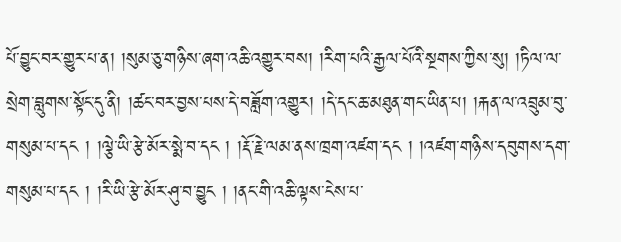པོ་བྱུང་བར་གྱུར་པ་ན། །སུམ་ཅུ་གཉིས་ཞག་འཆི་འགྱུར་བས། །རིག་པའི་རྒྱལ་པོའི་སྔགས་ཀྱིས་སུ། །ཏིལ་ལ་སྲེག་བླུགས་སྟོང་དུ་ནི། །ཚང་བར་བྱས་པས་དེ་བཟློག་འགྱུར། །དེ་དང་ཆ་མཐུན་གང་ཡིན་པ། །རྐན་ལ་འབྲུམ་བུ་གསུམ་པ་དང ། །ལྕེ་ཡི་རྩེ་མོར་སྨེ་བ་དང ། །རྡོ་རྗེ་ལམ་ནས་ཁྲག་འཛག་དང ། །འཛག་གཉིས་དབུགས་དག་གསུམ་པ་དང ། །རི་ཡི་རྩེ་མོར་ཤུ་བ་བྱུང ། །ནང་གི་འཆི་ལྟས་ངེས་པ་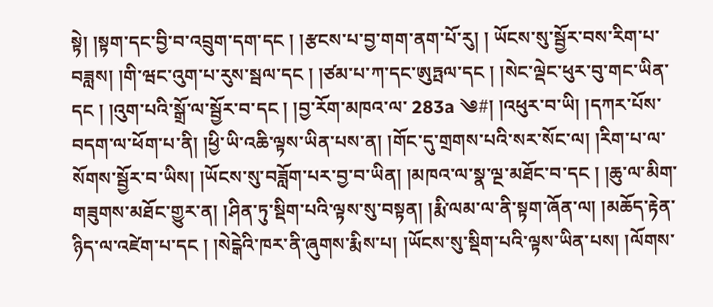སྟེ། །སྟག་དང་བྱི་བ་འབྲུག་དག་དང ། །རྩངས་པ་བྱ་གག་ནག་པོ་རུ། ། ཡོངས་སུ་སྦྱོར་བས་རིག་པ་བཟླས། །གི་ཝང་འུག་པ་རུས་སྦལ་དང ། །ཙམ་པ་ཀ་དང་ཨུཏྤལ་དང ། །སེང་ལྡེང་ཕུར་བུ་གང་ཡིན་དང ། །འུག་པའི་སྒྲོ་ལ་སྦྱོར་བ་དང ། །བྱ་རོག་མཁའ་ལ་ 283a ༄#། །འཕུར་བ་ཡི། །དཀར་པོས་བདག་ལ་ཕོག་པ་ནི། །ཕྱི་ཡི་འཆི་ལྟས་ཡིན་པས་ན། །གོང་དུ་གྲགས་པའི་སར་སོང་ལ། །རིག་པ་ལ་སོགས་སྦྱོར་བ་ཡིས། །ཡོངས་སུ་བཟློག་པར་བྱ་བ་ཡིན། །མཁའ་ལ་སྣ་ལྔ་མཐོང་བ་དང ། །ཆུ་ལ་མིག་གཟུགས་མཐོང་གྱུར་ན། །ཤིན་ཏུ་སྡིག་པའི་ལྟས་སུ་བསྟན། །རྨི་ལམ་ལ་ནི་སྟག་ཞོན་ལ། །མཆོད་རྟེན་ཉིད་ལ་འཛེག་པ་དང ། །སེངྒེའི་ཁར་ནི་ཞུགས་རྨིས་པ། །ཡོངས་སུ་སྡིག་པའི་ལྟས་ཡིན་པས། །ལོགས་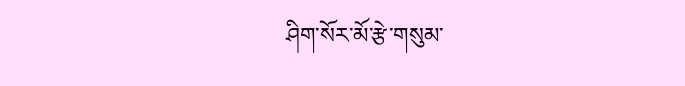ཤིག་སོར་མོ་རྩེ་གསུམ་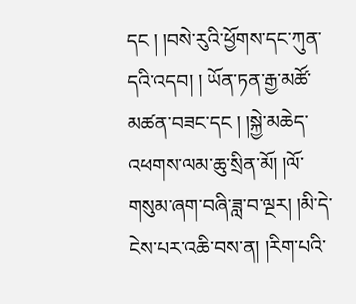དང ། །བསེ་རུའི་ཕྱོགས་དང་ཀུན་དའི་འདབ། ། ཡོན་ཏན་རྒྱ་མཚོ་མཚན་བཟང་དང ། །སྐྱེ་མཆེད་འཕགས་ལམ་ཆུ་སྲིན་མོ། །ལོ་གསུམ་ཞག་བཞི་ཟླ་བ་ལྔར། །མི་དེ་ངེས་པར་འཆི་བས་ན། །རིག་པའི་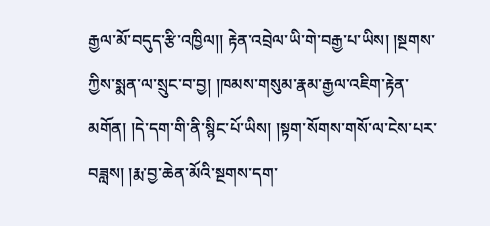རྒྱལ་མོ་བདུད་རྩི་འཁྱིལ།། རྟེན་འབྲེལ་ཡི་གེ་བརྒྱ་པ་ཡིས། །སྔགས་ཀྱིས་སྨན་ལ་སྲུང་བ་བྱ། །ཁམས་གསུམ་རྣམ་རྒྱལ་འཇིག་རྟེན་མགོན། །དེ་དག་གི་ནི་སྙིང་པོ་ཡིས། །སྟག་སོགས་གསོ་ལ་ངེས་པར་བཟླས། །རྨ་བྱ་ཆེན་མོའི་སྔགས་དག་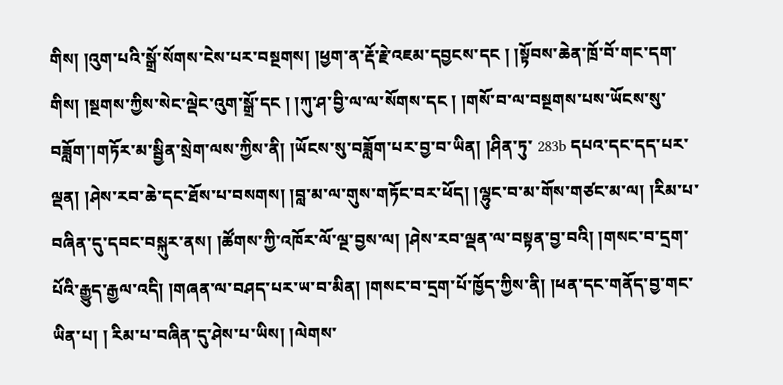གིས། །འུག་པའི་སྒྲོ་སོགས་ངེས་པར་བསྔགས། །ཕྱག་ན་རྡོ་རྗེ་འཇམ་དབྱངས་དང ། །སྟོབས་ཆེན་ཁྲོ་བོ་གང་དག་གིས། །སྔགས་ཀྱིས་སེང་ལྡེང་འུག་སྒྲོ་དང ། །ཀུ་ཤ་བྱི་ལ་ལ་སོགས་དང ། །གསོ་བ་ལ་བསྔགས་པས་ཡོངས་སུ་བཟློག་།གཏོར་མ་སྦྱིན་སྲེག་ལས་ཀྱིས་ནི། །ཡོངས་སུ་བཟློག་པར་བྱ་བ་ཡིན། །ཤིན་ཏུ་ 283b དཔའ་དང་དད་པར་ལྡན། །ཤེས་རབ་ཆེ་དང་ཐོས་པ་བསགས། །བླ་མ་ལ་གུས་གཏོང་བར་ཕོད། །ལྷུང་བ་མ་གོས་གཙང་མ་ལ། །རིམ་པ་བཞིན་དུ་དབང་བསྐུར་ནས། །ཚོགས་ཀྱི་འཁོར་ལོ་ལྔ་བྱས་ལ། །ཤེས་རབ་ལྡན་ལ་བསྟན་བྱ་བའི། །གསང་བ་དྲག་པོའི་རྒྱུད་རྒྱལ་འདི། །གཞན་ལ་བཤད་པར་ཡ་བ་མིན། །གསང་བ་དྲག་པོ་ཁྱོད་ཀྱིས་ནི། །ཕན་དང་གནོད་བྱ་གང་ཡིན་པ། ། རིམ་པ་བཞིན་དུ་ཤེས་པ་ཡིས། །ལེགས་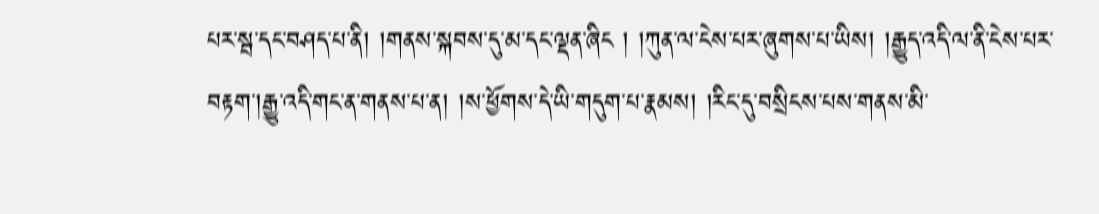པར་སྦ་དང་བཤད་པ་ནི། །གནས་སྐབས་དུ་མ་དང་ལྡན་ཞིང ། །ཀུན་ལ་ངེས་པར་ཞུགས་པ་ཡིས། །རྒྱུད་འདི་ལ་ནི་ངེས་པར་བརྟག་།རྒྱུ་འདི་གང་ན་གནས་པ་ན། །ས་ཕྱོགས་དེ་ཡི་གདུག་པ་རྣམས། །རིང་དུ་བསྲིངས་པས་གནས་མི་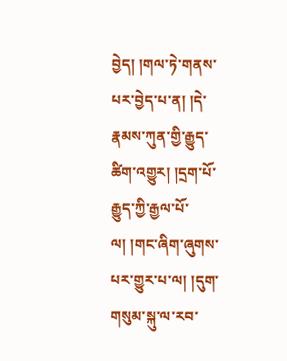བྱེད། །གལ་ཏེ་གནས་པར་བྱེད་པ་ན། །དེ་རྣམས་ཀུན་གྱི་རྒྱུད་ཚིག་འགྱུར། །དྲག་པོ་རྒྱུད་ཀྱི་རྒྱལ་པོ་ལ། །གང་ཞིག་ཞུགས་པར་གྱུར་པ་ལ། །དུག་གསུམ་སྐུ་ལ་རབ་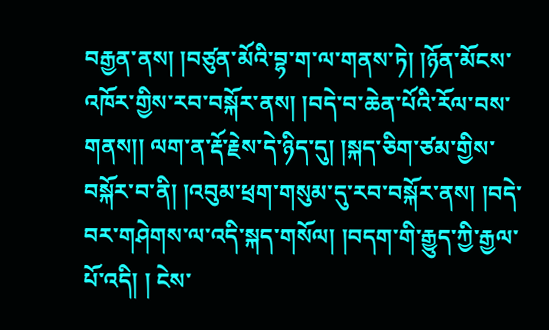བརྒྱན་ནས། །བཙུན་མོའི་བྷ་ག་ལ་གནས་ཏེ། །ཉོན་མོངས་འཁོར་གྱིས་རབ་བསྐོར་ནས། །བདེ་བ་ཆེན་པོའི་རོལ་བས་གནས།། ལག་ན་རྡོ་རྗེས་དེ་ཉིད་དུ། །སྐད་ཅིག་ཙམ་གྱིས་བསྐོར་བ་ནི། །འབུམ་ཕྲག་གསུམ་དུ་རབ་བསྐོར་ནས། །བདེ་བར་གཤེགས་ལ་འདི་སྐད་གསོལ། །བདག་གི་རྒྱུད་ཀྱི་རྒྱལ་པོ་འདི། ། ངེས་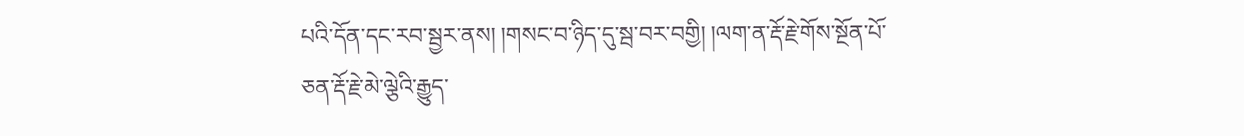པའི་དོན་དང་རབ་སྦྱར་ནས། །གསང་བ་ཉིད་དུ་སྦ་བར་བགྱི། །ལག་ན་རྡོ་རྗེ་གོས་སྔོན་པོ་ཅན་རྡོ་རྗེ་མེ་ལྕེའི་རྒྱུད་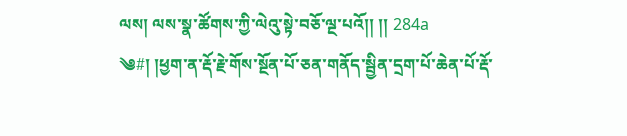ལས། ལས་སྣ་ཚོགས་ཀྱི་ལེའུ་སྟེ་བཅོ་ལྔ་པའོ།། །། 284a ༄#། །ཕྱག་ན་རྡོ་རྗེ་གོས་སྔོན་པོ་ཅན་གནོད་སྦྱིན་དྲག་པོ་ཆེན་པོ་རྡོ་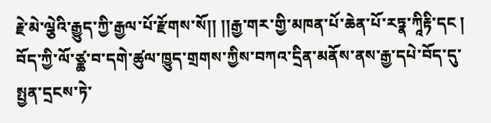རྗེ་མེ་ལྕེའི་རྒྱུད་ཀྱི་རྒྱལ་པོ་རྫོགས་སོ།། །།རྒྱ་གར་གྱི་མཁན་པོ་ཆེན་པོ་རཏྣ་ཀཱིརྟི་དང ། བོད་ཀྱི་ལོ་ཙྪ་བ་དགེ་ཚུལ་ཁྱུད་གྲགས་ཀྱིས་བཀའ་དྲིན་མནོས་ནས་རྒྱ་དཔེ་བོད་དུ་སྤྱན་དྲངས་ཏེ་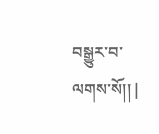བསྒྱུར་བ་ལགས་སོ།། |